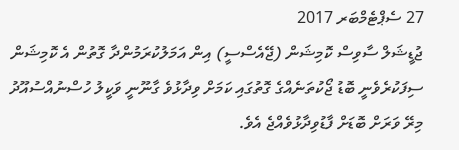27 ސެޕްޓެމްބަރ 2017
ޖުޑީޝަލް ސާވިސް ކޮމިޝަން (ޖޭއެސްސީ) އިން އަމަލުކުރަމުންދާ ގޮތުން އެ ކޮމިޝަން ސިފަކުރެވެނީ ބޮޑު ޖޯކުތަނެއްގެ ގޮތުގައި ކަމަށް ވިދާޅުވެ ގާނޫނީ ވަކީލު ހުސްނުއްސުއޫދު މިރޭ ވަރަށް ބޮޑަށް ފާޑުވިދާޅުވެއްޖެ އެވެ.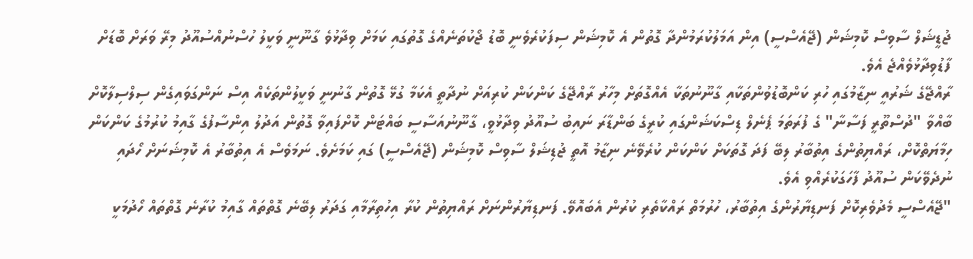ޖުޑީޝަލް ސާވިސް ކޮމިޝަން (ޖޭއެސްސީ) އިން އަމަލުކުރަމުންދާ ގޮތުން އެ ކޮމިޝަން ސިފަކުރެވެނީ ބޮޑު ޖޯކުތަނެއްގެ ގޮތުގައި ކަމަށް ވިދާޅުވެ ގާނޫނީ ވަކީލު ހުސްނުއްސުއޫދު މިރޭ ވަރަށް ބޮޑަށް ފާޑުވިދާޅުވެއްޖެ އެވެ.
ރާއްޖޭގެ ޝަރުއީ ނިޒާމުގައި ހުރި ކަންބޮޑުވުންތަކާއި ގާނޫނުތަކާ އެއްގޮތަށް މިހާރު ރާއްޖޭގެ ކަންކަން ކުރިއަށް ނުދާތީ އެކަމާ ގުޅޭ ގޮތުން ގާނުނީ ވަކީލުންތަކެއް އިސް ނަންގަވައިގެން ސިލްސިލާކޮށް ބާއްވާ "ދުސްތޫރީ ފަސާނާ" ގެ ފުރަތަމަ ޕެނެލް ޑިސްކަޝަންގައި ކުރީގެ ބަންޑާރަ ނައިބު ސުއޫދު ވިދާޅުވީ، ގާނޫނުއަސާސީ ބައްޓަން ކޮށްފައިވާ ގޮތުން އަދުލު އިންސާފުގެ ގާއިމު ކުރުމުގެ ކަންކަން ހިމާޔަތްކޮށް، ރައްޔިތުންގެ އިތުބާރު ލިބޭ ފަދަ ގޮތަކަށް ކަންކަން ކުރެވޭނެ ނިޒާމު އޮތީ ޖުޑިޝަލް ސާވިސް ކޮމިޝަން (ޖޭއެސްސީ) ގައި ކަމަށެވެ. ނަމަވެސް އެ އިތުބާރު އެ ކޮމިޝަނަށް ހޯދައި ނުދެވޭކަން ސުއޫދު ފާހަގަކުރެއްވި އެވެ.
"ޖޭއެސްސީ މެދުވެރިކޮށް ފަނޑިޔާރުންގެ އިތުބާރު، ހުރުމަތް ރައްކާތެރި ކުރުން އެބައޮވޭ. ފަނޑިޔާރުންނަށް ރައްޔިތުން ކުރާ އިހުތިރާމާއި ގަދަރު ލިބޭނެ ގޮތްތައް ގާއިމު ކުރާނެ ގޮތްތައް ހޯދުމަކީ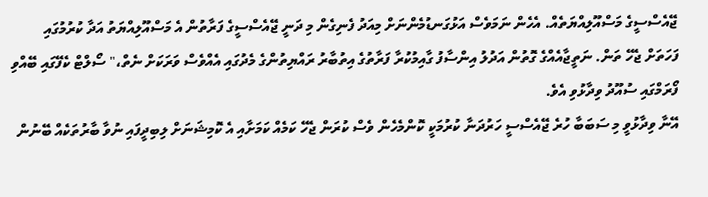ޖޭއެސްސީގެ މަސްއޫލިއްޔަތެއް. އެހެން ނަމަވެސް އަޅުގަނޑުމެންނަށް މިއަދު ފެނިގެން މި ދަނީ ޖޭއެސްސީގެ ފަރާތުން އެ މަސްއޫލިއްޔަތު އަދާ ކުރުމުގައި ފަހަތަށް ޖެހޭ ތަން. ނަތީޖާއެއްގެ ގޮތުން އަދުލު އިންސާފު ގާއިމުކުރާ ފަރާތުގެ އިތުބާރު ރައްޔިތުންގެ މެދުގައި އެއްވެސް ވަރަކަށް ނެތް،" ސޯލްޓް ކެފޭގައި ބޭއްވި ފޯރަމްގައި ސުއޫދު ވިދާޅުވި އެވެ.
އޭނާ ވިދާޅުވީ މި ސަބަބާ ހުރެ ޖޭއެސްސީ ހަރުދަނާ ކުރުމަކީ ކޮންމެހެން ވެސް ކުރަން ޖެހޭ ކަމެއް ކަމަށާއި އެ ކޮމިޝަނަށް ލިބިދީފައި ނުވާ ބާރުތަކެއް ބޭނުން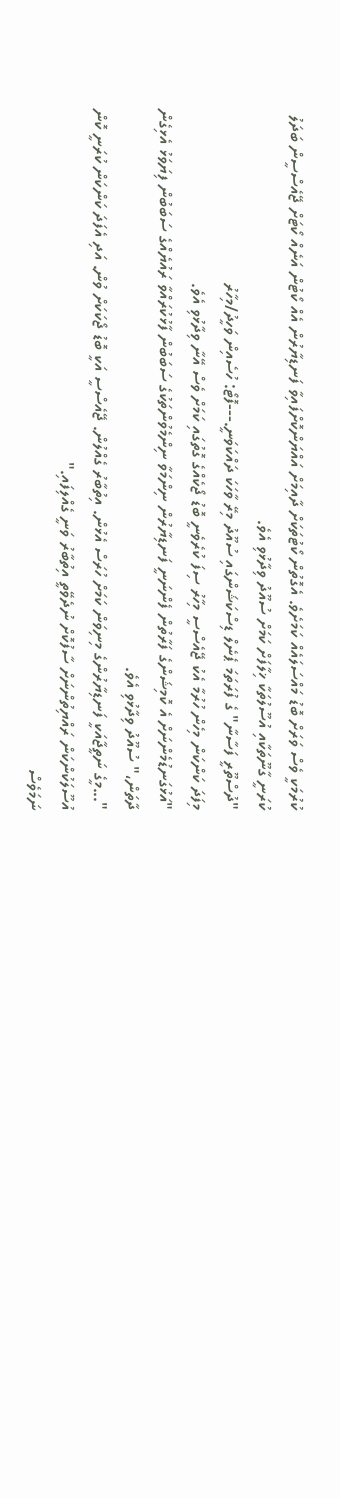ކުރުމަކީ ވެސް ވަރަށް ބޮޑު މައްސަލައެއް ކަމަށެވެ. އެގޮތުން ކޯޓުތަކަށް ދާއިމަށް އައްޔަންކޮށްފައިވާ ފަނޑިޔާރުން އެއް ކޯޓުން އަނެއް ކޯޓަށް ޖޭއެސްސީން ބަދަލު ކުރަނީ ގާނޫތަކާއި އުސޫލުތަކާ ޚިލާފަށް ކަމަށް ސުއޫދު ވިދާޅުވި އެވެ.
"ދުސްތޫރީ ފަސާނާ" ގެ ފުރަތަމަ ޕެނެލް ޑިސްކަޝަންގައި ސުއޫދު މިރޭ ވާހަކަ ދައްކަވަނީ.---ފޮޓޯ: ހުސެއިން ވަހީދު/މިހާރު
މިފަދަ ކަންކަން މިހެން ހުރުމާ އެކު ޖޭއެސްސީ މިހާރު ސިފަ ކުރެވެނީ ބޮޑު ޖޯކެއްގެ ގޮތުގައި ކަމަށް ވެސް އޭނާ ވިދާޅުވި އެވެ.
"އަޅުގަނޑުމެންނަށް އެ ކޮމިޝަންގެ ފަރާތުން ފެންނަނީ ފަނޑިޔާރުން ނިންމަވާ ނިންމެވުންތަކުގެ ސަބަބުން ފާޅުކުރައްވާ ރައުޔެއްގެ ސަބަބުން ފިޔަވަޅު އެޅިގެން ދާތަން،" ސުއޫދު ވިދާޅުވި އެވެ.
"...މީގެ ނަތީޖާއަކީ ފަނޑިޔާރުންގެ މިނިވަން ކަމަށް ހުރަސް އެޅުން. އިތުބާރު ގެއްލުން. ޖޭއެސްސީ އަކީ ބޮޑު ޖޯކަކަށް ވުން. އަދި އެފަދަ ކަންކަން ކުރަނީ ކޮން އުސޫލަކުންކަން ރައްޔިތުންނަށް ސާފުކޮށް ނުދެވޭތީ އިތުބާރު ވަނީ ގެއްލިފައި."
ނަމަވެސް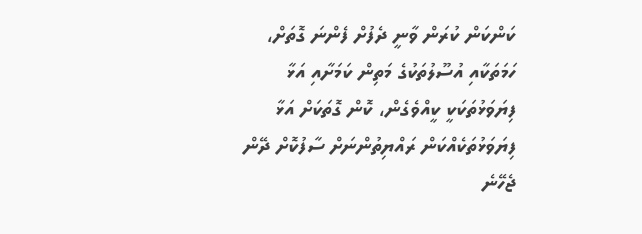ކަންކަން ކުރަން ވާނީ ދެފުށް ފެންނަ ގޮތަށް، ހަމަތަކާއި އުސޫލުތަކުގެ މަތިން ކަމަށާއި އަޅާ ފިޔަވަޅުތަކަކީ ކީއްވެގެން، ކޮން ގޮތަކަށް އަޅާ ފިޔަވަޅުތަކެއްކަން ރައްޔިތުންނަށް ސާފުކޮށް ދޭން ޖެހޭނެ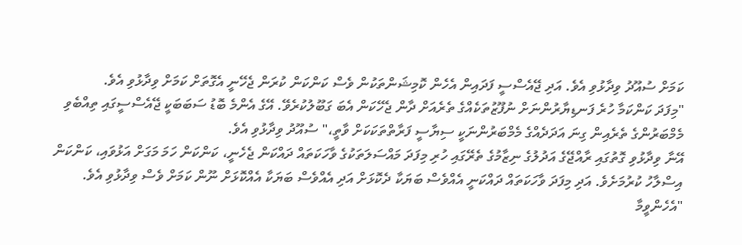ކަމަށް ސުއޫދު ވިދާޅުވި އެވެ. އަދި ޖޭއެސްސީ ފަދައިން އެހެން ކޮމިޝަންތަކުން ވެސް ކަންކަން ކުރަން ޖެހޭނީ އެގޮތަށް ކަމަށް ވިދާޅުވި އެވެ.
"މިފަދަ ކަންކަމާ ހުރެ ފަނޑިޔާރުންނަށް ނުފޫޒުތަކެއްގެ ތެރެއަށް ދާން ޖެހޭކަން އެބަ ގަބޫލުކުރެވޭ. އޭގެ އެންމެ ބޮޑު ސަބަބަކީ ޖޭއެސްސީގައި ތިއްބެވި މެމްބަރުންގެ ތެރެއިން ގިނަ އަދަދެއްގެ މެމްބަރުންނަކީ ސިޔާސީ ފަރާތްތަކަކަށް ވާތީ،" ސުއޫދު ވިދާޅުވި އެވެ.
އޭނާ ވިދާޅުވި ގޮތުގައި ރާއްޖޭގެ އަދުލުގެ ނިޒާމުގެ ތެރޭގައި ހުރި މިފަދަ މައްސަލަތަކުގެ ވާހަކަތައް ދައްކަން ޖެހެނީ، ކަންކަން ހަމަ މަގަށް އަޅުވައި، ކަންކަން އިސްލާހު ކުރުމަށެވެ. އަދި މިފަދަ ވާހަކަތައް ދައްކަނީ އެއްވެސް ބަޔަކާ ދެކޮޅަށް އަދި އެއްވެސް ބަޔަކާ އެއްކޮޅަށް ނޫން ކަމަށް ވެސް ވިދާޅުވި އެވެ.
"އެހެންވީމާ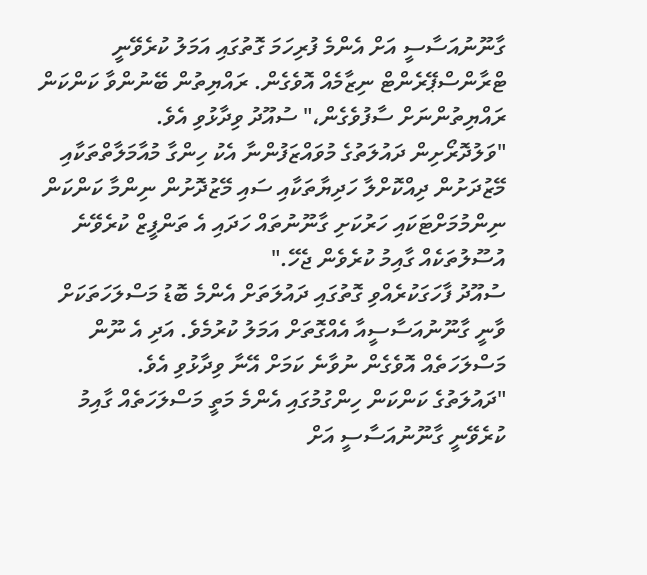ގާނޫނުއަސާސީ އަށް އެންމެ ފުރިހަމަ ގޮތުގައި އަމަލު ކުރެވޭނީ ޓްރާންސްޕޭރެންޓް ނިޒާމެއް އޮވެގެން. ރައްޔިތުން ބޭނުންވާ ކަންކަން ރައްޔިތުންނަށް ސާފުވެގެން،" ސުއޫދު ވިދާޅުވި އެވެ.
"ވަލުދޮރޯށިން ދައުލަތުގެ މުވައްޒަފުންނާ އެކު ހިންގާ މުއާމަލާތްތަކާއި މޭޒުދަށުން ދިއްކޮށްލާ ހަދިޔާތަކާއި ސައި މޭޒުދޮށުން ނިންމާ ކަންކަން ނިންމުމަށްޓަކައި ހަރުކަށި ގާނޫނުތައް ހަދައި އެ ތަންފީޒް ކުރެވޭނެ އުސޫލުތަކެއް ގާއިމު ކުރެވެން ޖެހޭ."
ސުއޫދު ފާހަގަކުރެއްވި ގޮތުގައި ދައުލަތަށް އެންމެ ބޮޑު މަސްލަހަތަކަށް ވާނީ ގާނޫނުއަސާސީއާ އެއްގޮތަށް އަމަލު ކުރުމެވެ. އަދި އެ ނޫން މަސްލަހަތެއް އޮވެގެން ނުވާނެ ކަމަށް އޭނާ ވިދާޅުވި އެވެ.
"ދައުލަތުގެ ކަންކަން ހިންގުމުގައި އެންމެ މަތީ މަސްލަހަތެއް ގާއިމު ކުރެވޭނީ ގާނޫނުއަސާސީ އަށް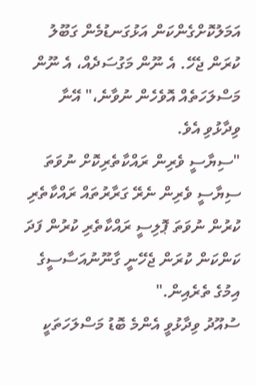އަމަލުކޮށްގެންކަން އަޅުގަނޑުމެން ގަބޫލު ކުރަން ޖެހޭ. އެ ނޫން މަގުސަދެއް، އެ ނޫން މަސްލަހަތެއް އޮވެހެން ނުވާނެ،" އޭނާ ވިދާޅުވި އެވެ.
"ސިޔާސީ ވެރިން ރައްކާތެރިކޮށް ނުވަތަ ސިޔާސީ ވެރިން ނެރޭ ގަރާރުތައް ރައްކާތެރި ކުރުން ނުވަތަ ޕޮލިސީ ރައްކާތެރި ކުރުން ފަދަ ކަންކަން ކުރަން ޖެހޭނީ ގާނޫނުއަސާސީގެ އިމުގެ ތެރެއިން."
ސުއޫދު ވިދާޅުވީ އެންމެ ބޮޑު މަސްލަހަތަކީ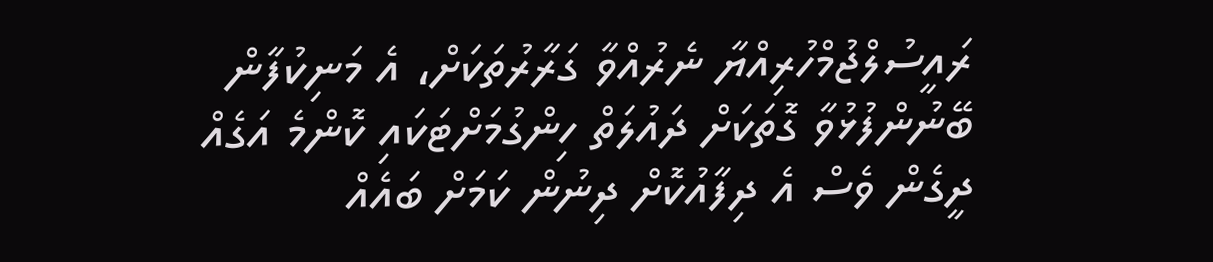ރައީސުލްޖުމްހުރިއްޔާ ނެރުއްވާ ގަރާރުތަކަށް، އެ މަނިކުފާން ބޭނުންފުޅުވާ ގޮތަކަށް ދައުލަތް ހިންގުމަށްޓަކައި ކޮންމެ އަގެއް ދީގެން ވެސް އެ ދިފާއުކޮށް ދިނުން ކަމަށް ބައެއް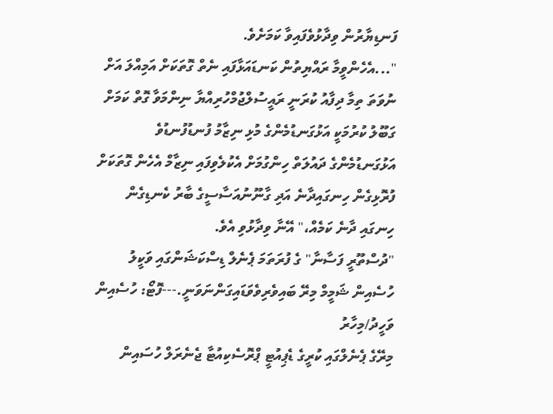ފަނޑިޔާރުން ވިދާޅުވެފައިވާ ކަމަށެވެ.
"...އެހެންވީމާ ރައްޔިތުން ކަނޑައަޅާފައި ނެތް ގޮތަކަށް އަމިއްލަ އަށް ނުވަތަ ތިމާ ދިފާއު ކުރަނީ ރައީސުލްޖުމްހުރިއްޔާ ނިންމަވާ ގޮތް ކަމަށް ގަބޫލު ކުރުމަކީ އަޅުގަނޑުމެންގެ މުޅި ނިޒާމު ފުނޑުފުނޑުވެ އަޅުގަނޑުމެންގެ ދައުލަތް ހިންގުމަށް އެކުލެވިފައި ނިޒާމް އެހެން ގޮތަކަށް ފުރޮޅިގެން ހިނގައިދާނެ އަދި ގާނޫނުއަސާސީގެ ބާރު ކެނޑިގެން ހިނގައި ދާނެ ކަމެއް،" އޭނާ ވިދާޅުވި އެވެ.
"ދުސްތޫރީ ފަސާނާ" ގެ ފުރަތަމަ ޕެނެލް ޑިސްކަޝަންގައި ވަކީލު ހުސެއިން ޝަމީމް މިރޭ ބައިވެރިވެވަޑައިގަންނަވަނީ.---ފޮޓޯ: ހުސެއިން ވަހީދު/މިހާރު
މިރޭގެ ޕެނެލްގައި ކުރީގެ ޑެޕިއުޓީ ޕްރޮސެކިއުޓާ ޖެނެރަލް ހުސައިން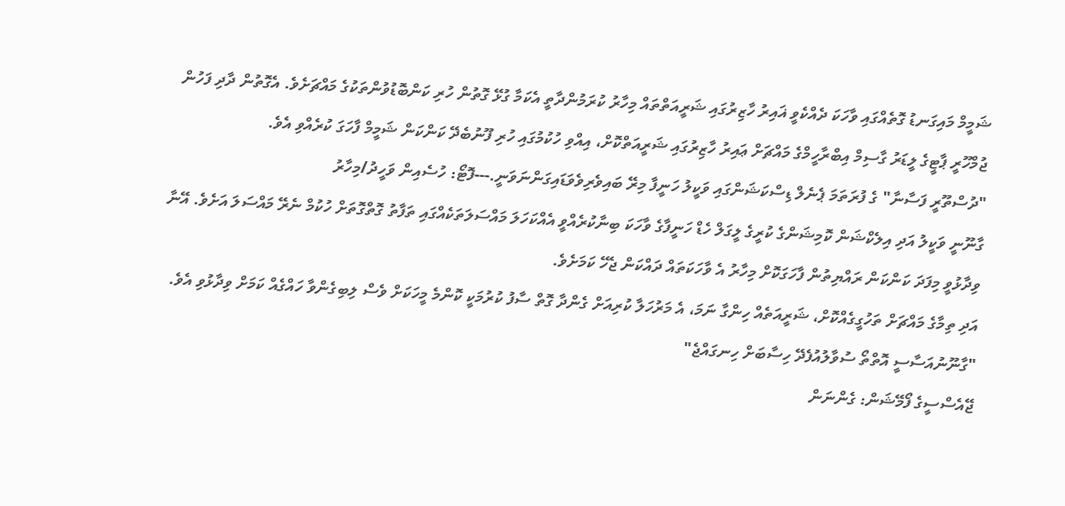ޝަމީމް މައިގަނޑު ގޮތެއްގައި ވާހަކަ ދެއްކެވީ ޣައިރު ހާޒިރުގައި ޝަރީއަތްތައް މިހާރު ކުރަމުންދާތީ އެކަމާ ގުޅޭ ގޮތުން ހުރި ކަންބޮޑުވުންތަކުގެ މައްޗަށެވެ. އެގޮތުން ދާދި ފަހުން ޖުމްހޫރީ ޕާޓީގެ ލީޑަރު ގާސިމް އިބްރާހީމްގެ މައްޗަށް ޢައިރު ހާޒިރުގައި ޝަރީއަތްކޮށް، އިއްވި ހުކުމުގައި ހުރި ފޫނުބެދޭ ކަންކަން ޝަމީމް ފާހަގަ ކުރެއްވި އެވެ.
"ދުސްތޫރީ ފަސާނާ" ގެ ފުރަތަމަ ޕެނެލް ޑިސްކަޝަންގައި ވަކީލު ހަނީފާ މިރޭ ބައިވެރިވެވަޑައިގަންނަވަނީ.---ފޮޓޯ: ހުސެއިން ވަހީދު/މިހާރު
ގާނޫނީ ވަކީލު އަދި އިލެކްޝަން ކޮމިޝަންގެ ކުރީގެ ލީގަލް ހެޑް ހަނީފާގެ ވާހަކަ ބިނާކުރެއްވީ އެއްކަހަލަ މައްސަލަތަކެއްގައި ތަފާތު ގޮތްގޮތަށް ހުކުމް ނެރޭ މައްސަލަ އަށެވެ. އޭނާ ވިދާޅުވީ މިފަދަ ކަންކަން ރައްޔިތުން ފާހަގަކޮށް މިހާރު އެ ވާހަކަތައް ދައްކަން ޖެހޭ ކަމަށެވެ.
އަދި ތިމާގެ މައްޗަށް ތަހުގީގެއްކޮށް، ޝަރީއަތެއް ހިންގާ ނަމަ، އެ މަރުހަލާ ކުރިއަށް ގެންދާ ގޮތް ސާފު ކުރުމަކީ ކޮންމެ މީހަކަށް ވެސް ލިބިގެންވާ ހައްގެއް ކަމަށް ވިދާޅުވި އެވެ.
"ގާނޫނުއަސާސީ އޮތްތޯ ސުވާލުއުފެދޭ ހިސާބަށް ހިނގައްޖެ"
ޖޭއެސްސީގެ ފޯމޭޝަން: ގެންނަން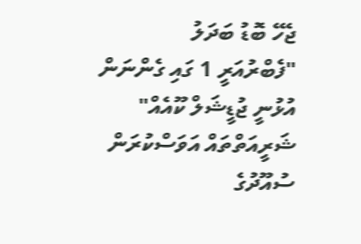ޖެހޭ ބޮޑު ބަދަލު
"ފެބްރުއަރީ 1 ގައި ގެންނަން އުޅުނީ ޖުޑީޝަލް ކޫއެއް"
ޝަރީއަތްތައް އަވަސްކުރަން ސުއޫދުގެ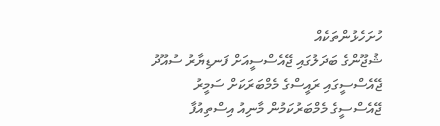ހުށަހެޅުންތަކެއް
ޝުޖޫންގެ ބަދަލުގައި ޖޭއެސްސީއަށް ފަނޑިޔާރު ސުއޫދު
ޖޭއެސްސީގައި ރައީސްގެ މެމްބަރަކަށް ސަމީރު
ޖޭއެސްސީގެ މެމްބަރުކަމުން މާނިއު އިސްތިއުފާ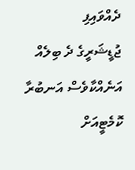ދެއްވައިފި
ޖުޑީޝަރީގެ ދެ ބިލެއް އަނެއްކާވެސް އަނބުރާ ކޮމެޓީއަށް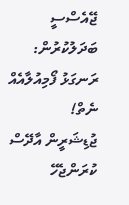ޖޭއެސްސީ ބަދަލުކުރުން: ރަނގަޅު ފޯމިއުލާއެއް ނެތް!
ޖުޑިޝަރީން އާދޭސް ކުރަންޖެހޭ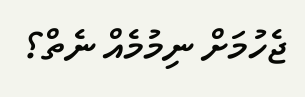ޖެހުމަށް ނިމުމެއް ނެތް؟